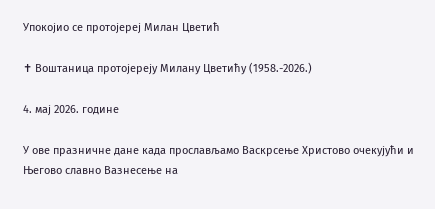Упокојио се протојереј Милан Цветић

✝ Воштаница протојереју Милану Цветићу (1958.-2026.)

4. мај 2026. године

У ове празничне дане када прослављамо Васкрсење Христово очекујући и Његово славно Вазнесење на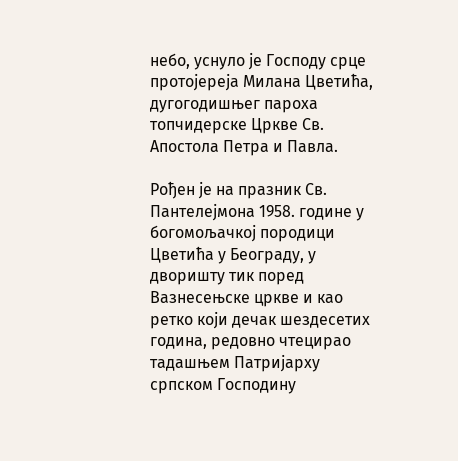небо, уснуло је Господу срце протојереја Милана Цветића, дугогодишњег пароха топчидерске Цркве Св. Апостола Петра и Павла.

Рођен је на празник Св. Пантелејмона 1958. године у богомољачкој породици Цветића у Београду, у дворишту тик поред Вазнесењске цркве и као ретко који дечак шездесетих година, редовно чтецирао тадашњем Патријарху српском Господину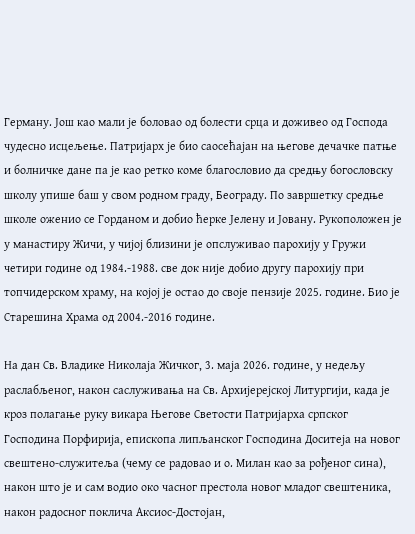Герману. Још као мали је боловао од болести срца и доживео од Господа чудесно исцељење. Патријарх је био саосећајан на његове дечачке патње и болничке дане па је као ретко коме благословио да средњу богословску школу упише баш у свом родном граду, Београду. По завршетку средње школе оженио се Горданом и добио ћерке Јелену и Јовану. Рукоположен је у манастиру Жичи, у чијој близини је опслуживао парохију у Гружи четири године од 1984.-1988. све док није добио другу парохију при топчидерском храму, на којој је остао до своје пензије 2025. године. Био је Старешина Храма од 2004.-2016 године.

На дан Св. Владике Николаја Жичког, 3. маја 2026. године, у недељу раслабљеног, након саслуживања на Св. Архијерејској Литургији, када је кроз полагање руку викара Његове Светости Патријарха српског Господина Порфирија, епископа липљанског Господина Доситеја на новог свештено-служитеља (чему се радовао и о. Милан као за рођеног сина), након што је и сам водио око часног престола новог младог свештеника, након радосног поклича Аксиос-Достојан,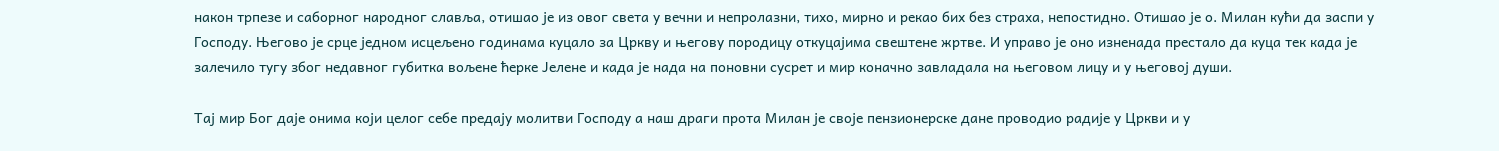након трпезе и саборног народног славља, отишао је из овог света у вечни и непролазни, тихо, мирно и рекао бих без страха, непостидно. Отишао је о. Милан кући да заспи у Господу. Његово је срце једном исцељено годинама куцало за Цркву и његову породицу откуцајима свештене жртве. И управо је оно изненада престало да куца тек када је залечило тугу због недавног губитка вољене ћерке Јелене и када је нада на поновни сусрет и мир коначно завладала на његовом лицу и у његовој души.

Тај мир Бог даје онима који целог себе предају молитви Господу а наш драги прота Милан је своје пензионерске дане проводио радије у Цркви и у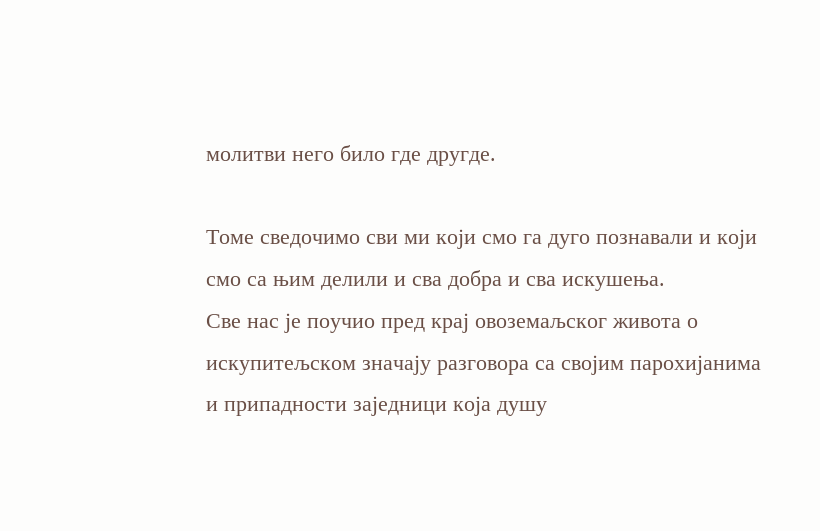молитви него било где другде.

Томе сведочимо сви ми који смо га дуго познавали и који смо са њим делили и сва добра и сва искушења.
Све нас је поучио пред крај овоземаљског живота о искупитељском значају разговора са својим парохијанима и припадности заједници која душу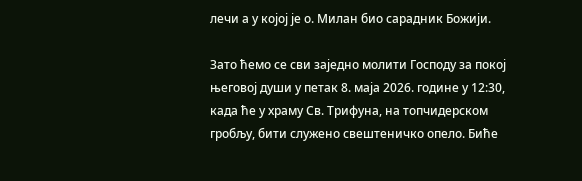лечи а у којој је о. Милан био сарадник Божији.

Зато ћемо се сви заједно молити Господу за покој његовој души у петак 8. маја 2026. године у 12:30, када ће у храму Св. Трифуна, на топчидерском гробљу, бити служено свештеничко опело. Биће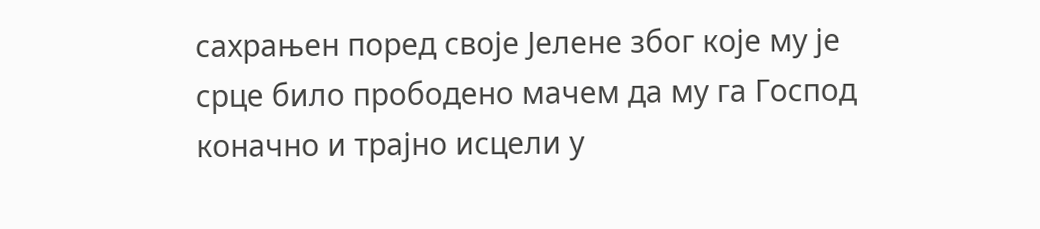сахрањен поред своје Јелене због које му је срце било прободено мачем да му га Господ коначно и трајно исцели у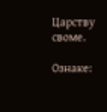Царству своме.

Ознаке: